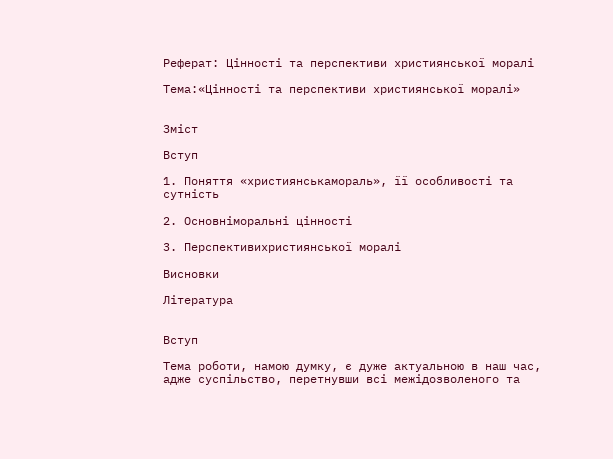Реферат: Цінності та перспективи християнської моралі

Тема:«Цінності та перспективи християнської моралі»


Зміст

Вступ

1. Поняття «християнськамораль», її особливості та сутність

2. Основніморальні цінності

3. Перспективихристиянської моралі

Висновки

Література


Вступ

Тема роботи, намою думку, є дуже актуальною в наш час, адже суспільство, перетнувши всі межідозволеного та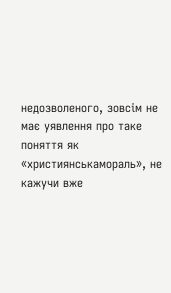недозволеного, зовсім не має уявлення про таке поняття як «християнськамораль», не кажучи вже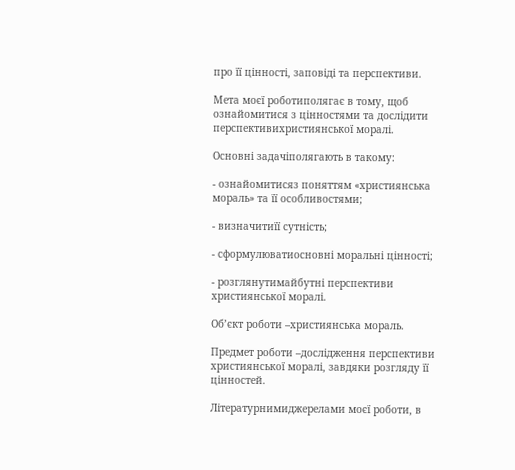про її цінності, заповіді та перспективи.

Мета моєї роботиполягає в тому, щоб ознайомитися з цінностями та дослідити перспективихристиянської моралі.

Основні задачіполягають в такому:

- ознайомитисяз поняттям «християнська мораль» та її особливостями;

- визначитиїї сутність;

- сформулюватиосновні моральні цінності;

- розглянутимайбутні перспективи християнської моралі.

Об’єкт роботи –християнська мораль.

Предмет роботи –дослідження перспективи християнської моралі, завдяки розгляду її цінностей.

Літературнимиджерелами моєї роботи, в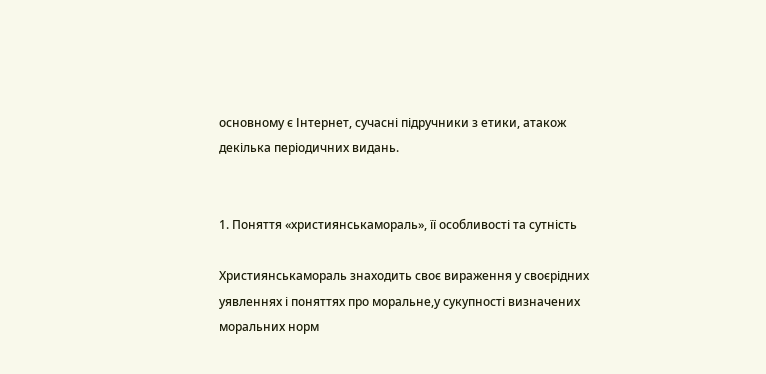основному є Інтернет, сучасні підручники з етики, атакож декілька періодичних видань.


1. Поняття «християнськамораль», її особливості та сутність

Християнськамораль знаходить своє вираження у своєрідних уявленнях і поняттях про моральне,у сукупності визначених моральних норм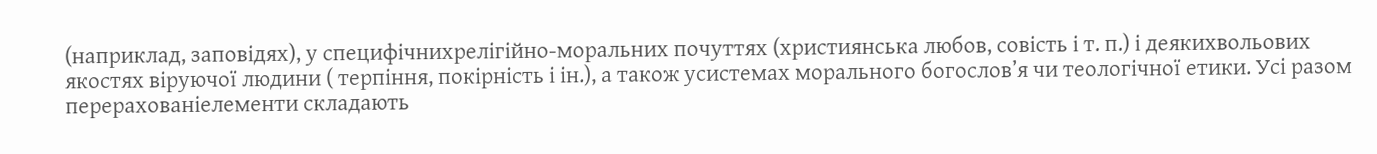(наприклад, заповідях), у специфічнихрелігійно-моральних почуттях (християнська любов, совість і т. п.) і деякихвольових якостях віруючої людини ( терпіння, покірність і ін.), а також усистемах морального богослов’я чи теологічної етики. Усі разом перерахованіелементи складають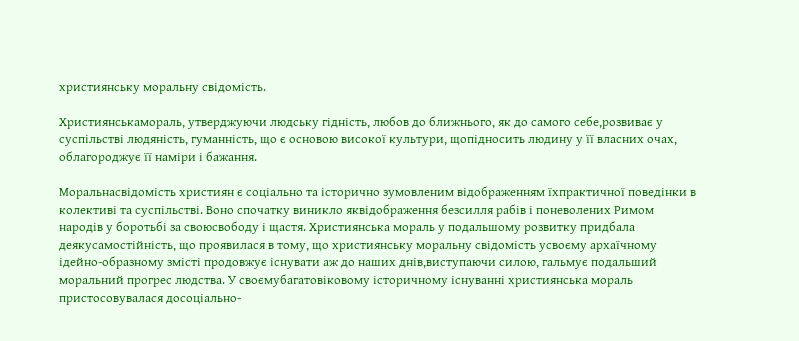християнську моральну свідомість.

Християнськамораль, утверджуючи людську гідність, любов до ближнього, як до самого себе,розвиває у суспільстві людяність, гуманність, що є основою високої культури, щопідносить людину у її власних очах, облагороджує її наміри і бажання.

Моральнасвідомість християн є соціально та історично зумовленим відображенням їхпрактичної поведінки в колективі та суспільстві. Воно спочатку виникло яквідображення безсилля рабів і поневолених Римом народів у боротьбі за своюсвободу і щастя. Християнська мораль у подальшому розвитку придбала деякусамостійність, що проявилася в тому, що християнську моральну свідомість усвоєму архаїчному ідейно-образному змісті продовжує існувати аж до наших днів,виступаючи силою, гальмує подальший моральний прогрес людства. У своємубагатовіковому історичному існуванні християнська мораль пристосовувалася досоціально-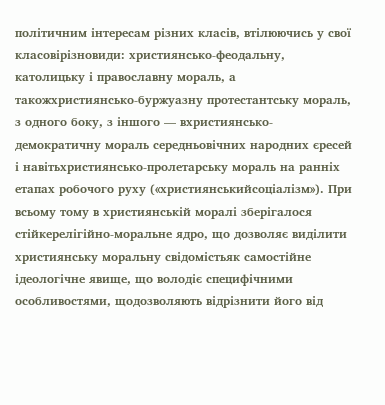політичним інтересам різних класів, втілюючись у свої класовірізновиди: християнсько-феодальну, католицьку і православну мораль, а такожхристиянсько-буржуазну протестантську мораль, з одного боку, з іншого — вхристиянсько-демократичну мораль середньовічних народних єресей і навітьхристиянсько-пролетарську мораль на ранніх етапах робочого руху («християнськийсоціалізм»). При всьому тому в християнській моралі зберігалося стійкерелігійно-моральне ядро, що дозволяє виділити християнську моральну свідомістьяк самостійне ідеологічне явище, що володіє специфічними особливостями, щодозволяють відрізнити його від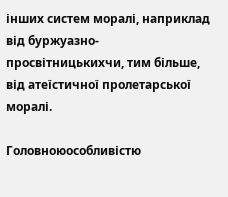інших систем моралі, наприклад від буржуазно-просвітницькихчи, тим більше, від атеїстичної пролетарської моралі.

Головноюособливістю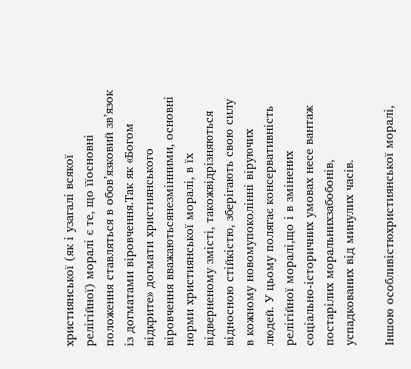християнської (як і узагалі всякої релігійної) моралі є те, що їїосновні положення ставляться в обов’язковий зв’язок із догматами віровчення.Так як «Богом відкрите» догмати християнського віровчення вважаютьсянезмінними, основні норми християнської моралі, в їх відверненому змісті, такожвідрізняються відносною стійкістю, зберігають свою силу в кожному новомупоколінні віруючих людей. У цьому полягає консервативність релігійної моралі,що і в змінених соціально-історичних умовах несе вантаж постарілих моральнихзабобонів, успадкованих від минулих часів.

Іншою особливістюхристиянської моралі,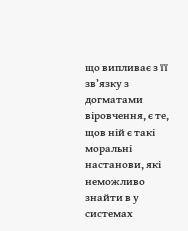що випливає з її зв’язку з догматами віровчення, є те, щов ній є такі моральні настанови, які неможливо знайти в у системах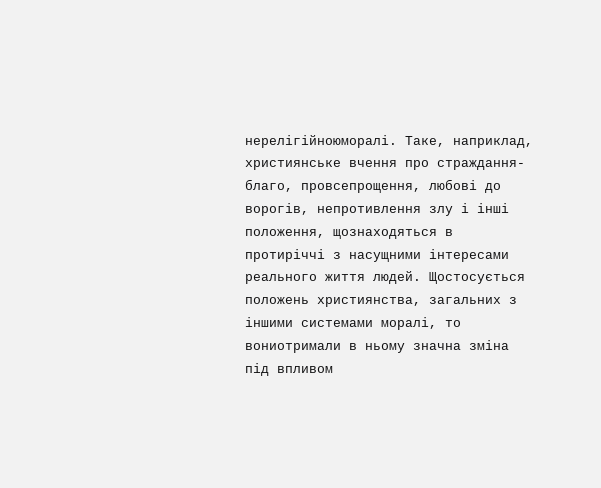нерелігійноюморалі. Таке, наприклад, християнське вчення про страждання-благо, провсепрощення, любові до ворогів, непротивлення злу і інші положення, щознаходяться в протиріччі з насущними інтересами реального життя людей. Щостосується положень християнства, загальних з іншими системами моралі, то вониотримали в ньому значна зміна під впливом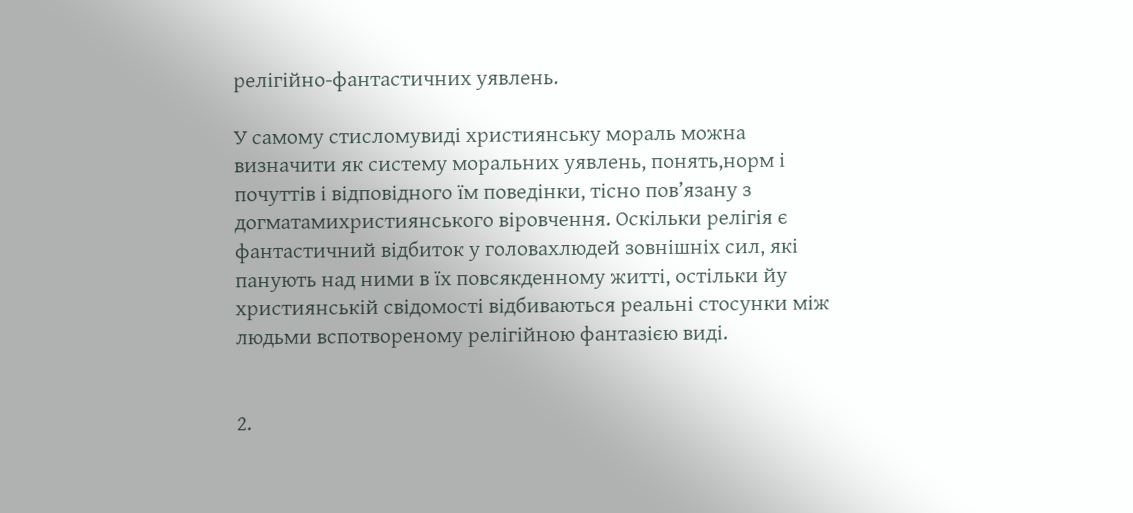релігійно-фантастичних уявлень.

У самому стисломувиді християнську мораль можна визначити як систему моральних уявлень, понять,норм і почуттів і відповідного їм поведінки, тісно пов’язану з догматамихристиянського віровчення. Оскільки релігія є фантастичний відбиток у головахлюдей зовнішніх сил, які панують над ними в їх повсякденному житті, остільки йу християнській свідомості відбиваються реальні стосунки між людьми вспотвореному релігійною фантазією виді.


2.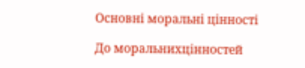Основні моральні цінності

До моральнихцінностей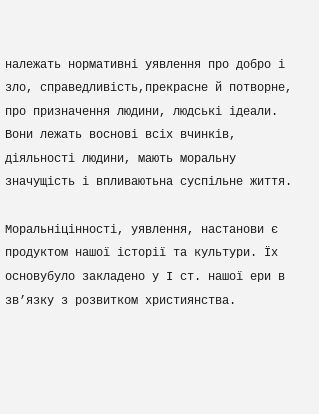належать нормативні уявлення про добро і зло, справедливість,прекрасне й потворне, про призначення людини, людські ідеали. Вони лежать воснові всіх вчинків, діяльності людини, мають моральну значущість і впливаютьна суспільне життя.

Моральніцінності, уявлення, настанови є продуктом нашої історії та культури. Їх основубуло закладено у І ст. нашої ери в зв’язку з розвитком християнства.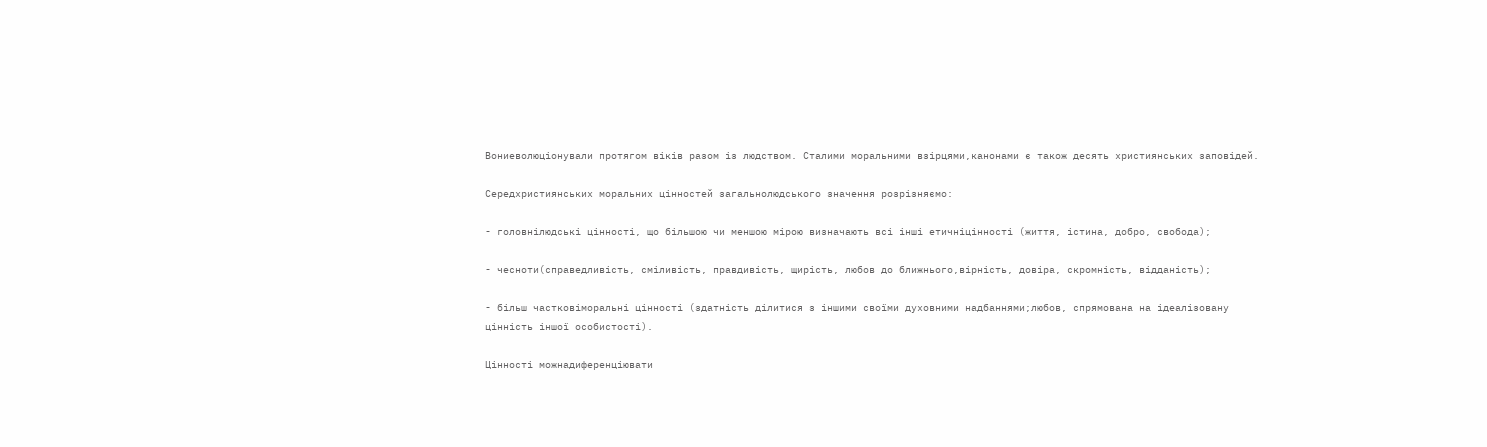Вониеволюціонували протягом віків разом із людством. Сталими моральними взірцями,канонами є також десять християнських заповідей.

Середхристиянських моральних цінностей загальнолюдського значення розрізняємо:

- головнілюдські цінності, що більшою чи меншою мірою визначають всі інші етичніцінності (життя, істина, добро, свобода);

- чесноти(справедливість, сміливість, правдивість, щирість, любов до ближнього,вірність, довіра, скромність, відданість);

- більш частковіморальні цінності (здатність ділитися з іншими своїми духовними надбаннями;любов, спрямована на ідеалізовану цінність іншої особистості).

Цінності можнадиференціювати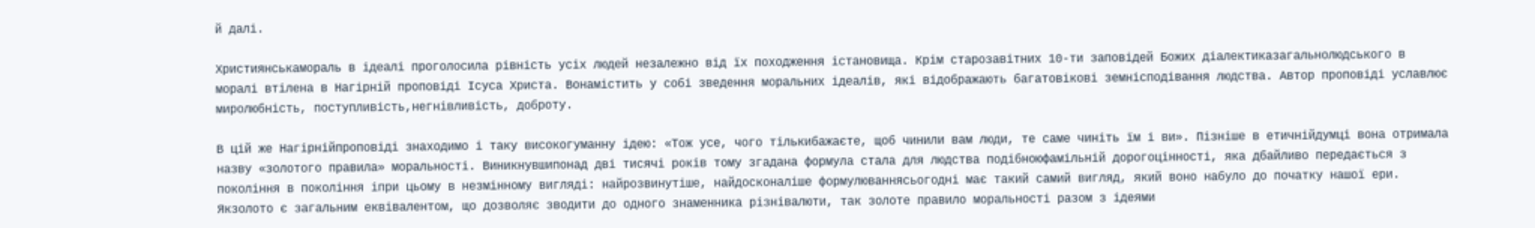й далі.

Християнськамораль в ідеалі проголосила рівність усіх людей незалежно від їх походження істановища. Крім старозавітних 10-ти заповідей Божих діалектиказагальнолюдського в моралі втілена в Нагірній проповіді Ісуса Христа. Вонамістить у собі зведення моральних ідеалів, які відображають багатовікові земнісподівання людства. Автор проповіді уславлює миролюбність, поступливість,негнівливість, доброту.

В цій же Нагірнійпроповіді знаходимо і таку високогуманну ідею: «Тож усе, чого тількибажаєте, щоб чинили вам люди, те саме чиніть їм і ви». Пізніше в етичнійдумці вона отримала назву «золотого правила» моральності. Виникнувшипонад дві тисячі років тому згадана формула стала для людства подібноюфамільній дорогоцінності, яка дбайливо передається з покоління в покоління іпри цьому в незмінному вигляді: найрозвинутіше, найдосконаліше формулюваннясьогодні має такий самий вигляд, який воно набуло до початку нашої ери. Якзолото є загальним еквівалентом, що дозволяє зводити до одного знаменника різнівалюти, так золоте правило моральності разом з ідеями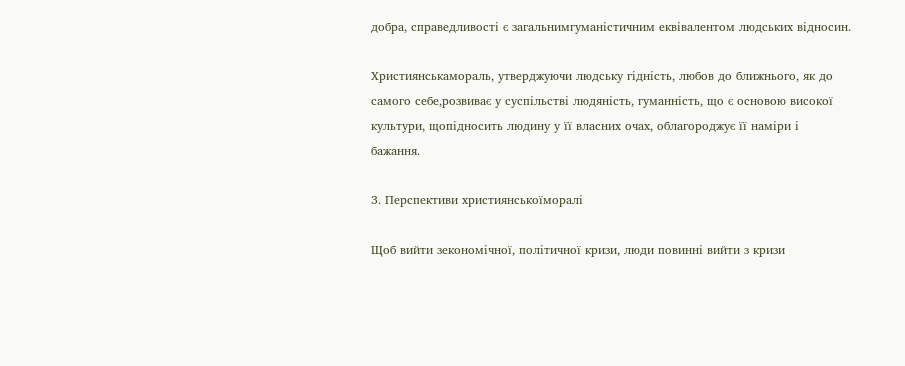добра, справедливості є загальнимгуманістичним еквівалентом людських відносин.

Християнськамораль, утверджуючи людську гідність, любов до ближнього, як до самого себе,розвиває у суспільстві людяність, гуманність, що є основою високої культури, щопідносить людину у її власних очах, облагороджує її наміри і бажання.

3. Перспективи християнськоїморалі

Щоб вийти зекономічної, політичної кризи, люди повинні вийти з кризи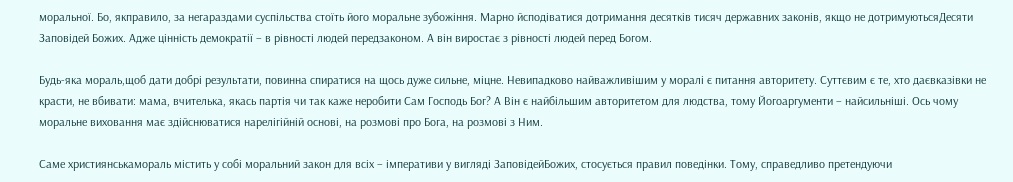моральної. Бо, якправило, за негараздами суспільства стоїть його моральне зубожіння. Марно йсподіватися дотримання десятків тисяч державних законів, якщо не дотримуютьсяДесяти Заповідей Божих. Адже цінність демократії – в рівності людей передзаконом. А він виростає з рівності людей перед Богом.

Будь-яка мораль,щоб дати добрі результати, повинна спиратися на щось дуже сильне, міцне. Невипадково найважливішим у моралі є питання авторитету. Суттєвим є те, хто даєвказівки не красти, не вбивати: мама, вчителька, якась партія чи так каже неробити Сам Господь Бог? А Він є найбільшим авторитетом для людства, тому Йогоаргументи – найсильніші. Ось чому моральне виховання має здійснюватися нарелігійній основі, на розмові про Бога, на розмові з Ним.

Саме християнськамораль містить у собі моральний закон для всіх – імперативи у вигляді ЗаповідейБожих, стосується правил поведінки. Тому, справедливо претендуючи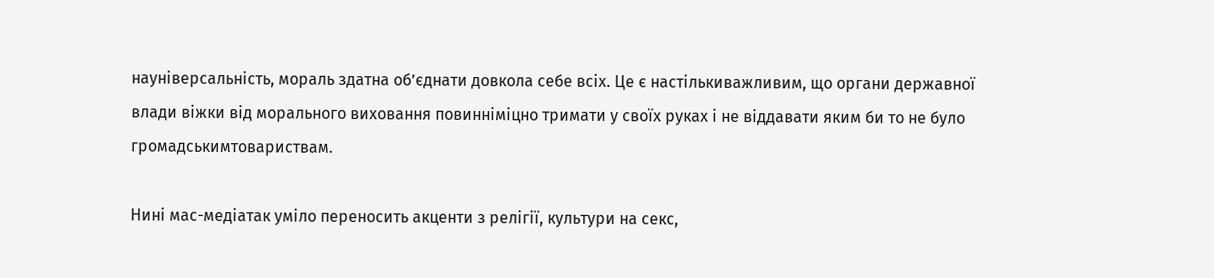науніверсальність, мораль здатна об’єднати довкола себе всіх. Це є настількиважливим, що органи державної влади віжки від морального виховання повинніміцно тримати у своїх руках і не віддавати яким би то не було громадськимтовариствам.

Нині мас-медіатак уміло переносить акценти з релігії, культури на секс,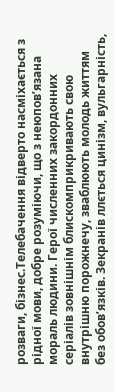розваги, бізнес.Телебачення відверто насміхається з рідної мови, добре розуміючи, що з неюпов’язана мораль людини. Герої численних закордонних серіалів зовнішнім блискомприкривають свою внутрішню порожнечу, зваблюють молодь життям без обов’язків. Зекранів ллється цинізм, вульгарність,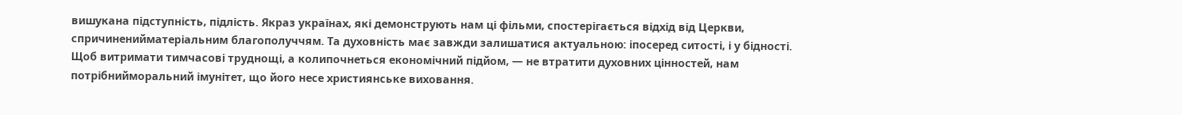вишукана підступність, підлість. Якраз українах, які демонструють нам ці фільми, спостерігається відхід від Церкви, спричиненийматеріальним благополуччям. Та духовність має завжди залишатися актуальною: іпосеред ситості, і у бідності. Щоб витримати тимчасові труднощі, а колипочнеться економічний підйом, — не втратити духовних цінностей, нам потрібнийморальний імунітет, що його несе християнське виховання.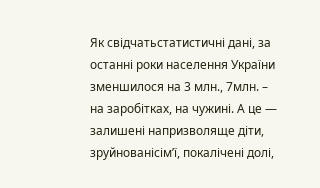Як свідчатьстатистичні дані, за останні роки населення України зменшилося на 3 млн., 7млн. – на заробітках, на чужині. А це — залишені напризволяще діти, зруйнованісім’ї, покалічені долі,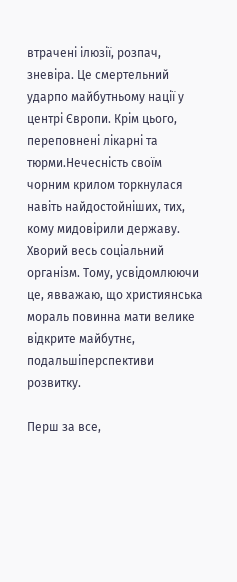втрачені ілюзії, розпач, зневіра. Це смертельний ударпо майбутньому нації у центрі Європи. Крім цього, переповнені лікарні та тюрми.Нечесність своїм чорним крилом торкнулася навіть найдостойніших, тих, кому мидовірили державу. Хворий весь соціальний організм. Тому, усвідомлюючи це, явважаю, що християнська мораль повинна мати велике відкрите майбутнє, подальшіперспективи розвитку.

Перш за все,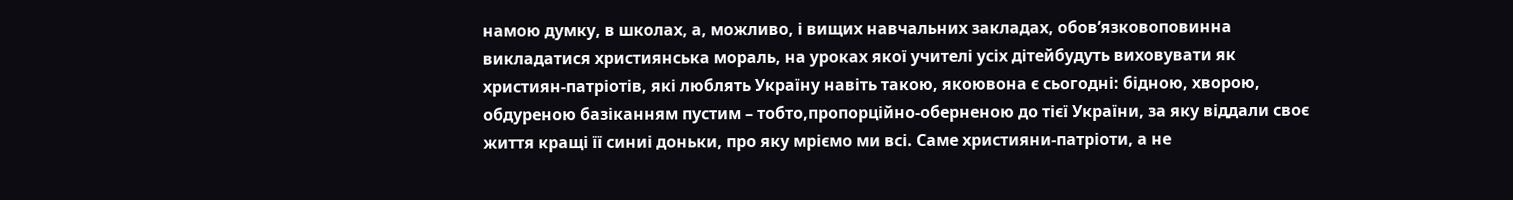намою думку, в школах, а, можливо, і вищих навчальних закладах, обов’язковоповинна викладатися християнська мораль, на уроках якої учителі усіх дітейбудуть виховувати як християн-патріотів, які люблять Україну навіть такою, якоювона є сьогодні: бідною, хворою, обдуреною базіканням пустим – тобто,пропорційно-оберненою до тієї України, за яку віддали своє життя кращі її синиі доньки, про яку мріємо ми всі. Саме християни-патріоти, а не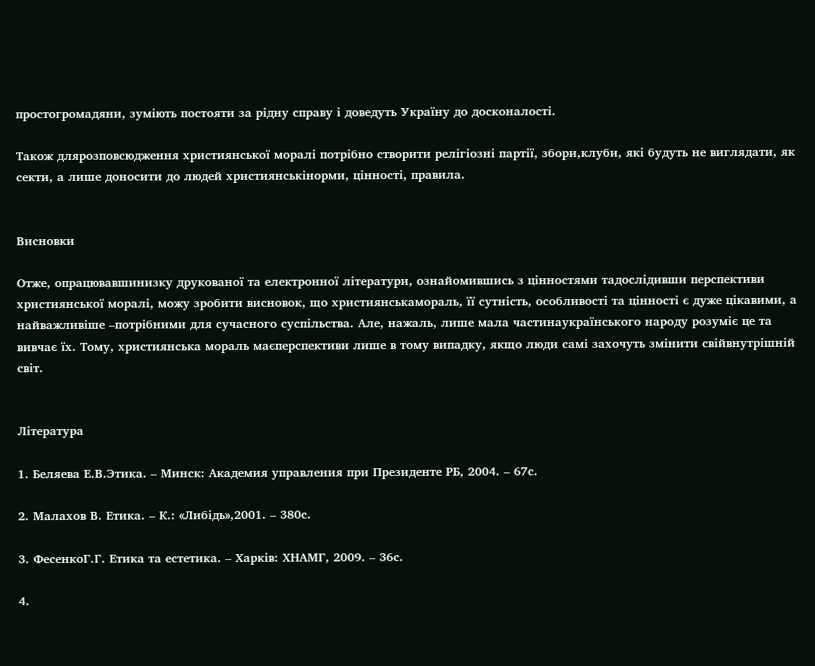простогромадяни, зуміють постояти за рідну справу і доведуть Україну до досконалості.

Також длярозповсюдження християнської моралі потрібно створити релігіозні партії, збори,клуби, які будуть не виглядати, як секти, а лише доносити до людей християнськінорми, цінності, правила.


Висновки

Отже, опрацювавшинизку друкованої та електронної літератури, ознайомившись з цінностями тадослідивши перспективи християнської моралі, можу зробити висновок, що християнськамораль, її сутність, особливості та цінності є дуже цікавими, а найважливіше –потрібними для сучасного суспільства. Але, нажаль, лише мала частинаукраїнського народу розуміє це та вивчає їх. Тому, християнська мораль маєперспективи лише в тому випадку, якщо люди самі захочуть змінити свійвнутрішній світ.


Література

1. Беляева Е.В.Этика. – Минск: Академия управления при Президенте РБ, 2004. – 67с.

2. Малахов В. Етика. – К.: «Либідь»,2001. – 380с.

3. ФесенкоГ.Г. Етика та естетика. – Харків: ХНАМГ, 2009. – 36с.

4.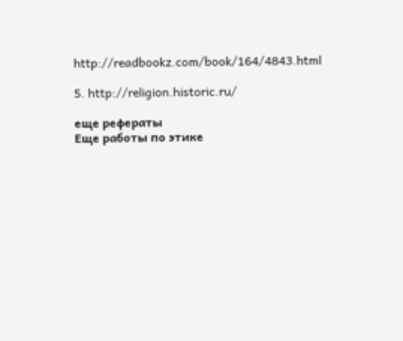http://readbookz.com/book/164/4843.html

5. http://religion.historic.ru/

еще рефераты
Еще работы по этике